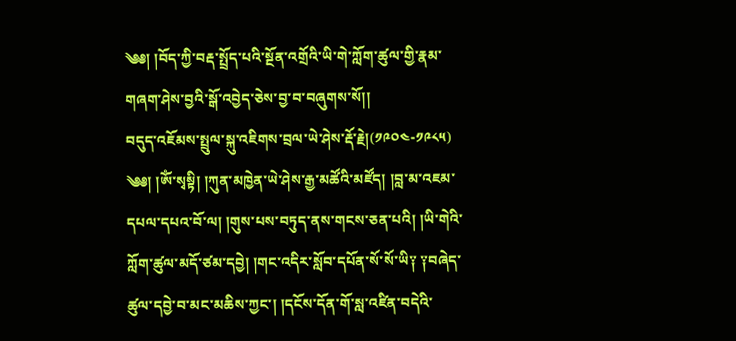༄༅། །བོད་ཀྱི་བརྡ་སྤྲོད་པའི་སྔོན་འགྲོའི་ཡི་གེ་ཀློག་ཚུལ་གྱི་རྣམ་གཞག་ཤེས་བྱའི་སྒོ་འབྱེད་ཅེས་བྱ་བ་བཞུགས་སོ།།
བདུད་འཇོམས་སྤྲུལ་སྐུ་འཇིགས་བྲལ་ཡེ་ཤེས་རྡོ་རྗེ།(༡༩༠༤-༡༩༨༥)
༄༅། །ཨོཾ་སྭསྟི། །ཀུན་མཁྱེན་ཡེ་ཤེས་རྒྱ་མཚོའི་མཛོད། །བླ་མ་འཇམ་དཔལ་དཔའ་བོ་ལ། །གུས་པས་བཏུད་ནས་གངས་ཅན་པའི། །ཡི་གེའི་ཀློག་ཚུལ་མདོ་ཙམ་དབྱེ། །གང་འདིར་སློབ་དཔོན་སོ་སོ་ཡི༑ ༑བཞེད་ཚུལ་དབྱེ་བ་མང་མཆིས་ཀྱང་། །དངོས་དོན་གོ་སླ་འཛིན་བདེའི་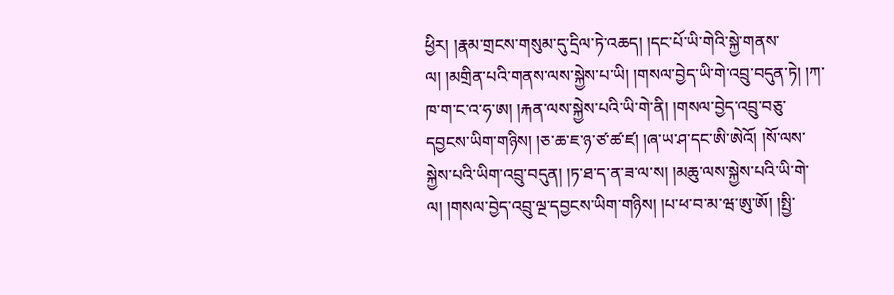ཕྱིར། །རྣམ་གྲངས་གསུམ་དུ་དྲིལ་ཏེ་འཆད། །དང་པོ་ཡི་གེའི་སྐྱེ་གནས་ལ། །མགྲིན་པའི་གནས་ལས་སྐྱེས་པ་ཡི། །གསལ་བྱེད་ཡི་གེ་འབྲུ་བདུན་ཏེ། །ཀ་ཁ་ག་ང་འ་ཧ་ཨ། །རྐན་ལས་སྐྱེས་པའི་ཡི་གེ་ནི། །གསལ་བྱེད་འབྲུ་བཅུ་དབྱངས་ཡིག་གཉིས། །ཅ་ཆ་ཇ་ཉ་ཙ་ཚ་ཛ། །ཞ་ཡ་ཤ་དང་ཨི་ཨེའོ། །སོ་ལས་སྐྱེས་པའི་ཡིག་འབྲུ་བདུན། །ཏ་ཐ་ད་ན་ཟ་ལ་ས། །མཆུ་ལས་སྐྱེས་པའི་ཡི་གེ་ལ། །གསལ་བྱེད་འབྲུ་ལྔ་དབྱངས་ཡིག་གཉིས། །པ་ཕ་བ་མ་ཝ་ཨུ་ཨོ། །སྤྱི་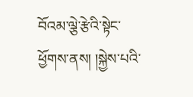བོའམ་ལྕེ་རྩེའི་སྟེང་ཕྱོགས་ནས། །སྐྱེས་པའི་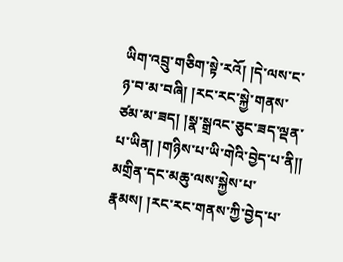ཡིག་འབྲུ་གཅིག་སྟེ་རའོ། །དེ་ལས་ང་ཉ་བ་མ་བཞི། །རང་རང་སྐྱེ་གནས་ཙམ་མ་ཟད། །སྣ་སྒྲའང་ཅུང་ཟད་ལྡན་པ་ཡིན། །གཉིས་པ་ཡི་གེའི་བྱེད་པ་ནི།། མགྲིན་དང་མཆུ་ལས་སྐྱེས་པ་རྣམས། །རང་རང་གནས་ཀྱི་བྱེད་པ་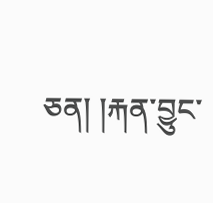ཅན། །རྐན་བྱུང་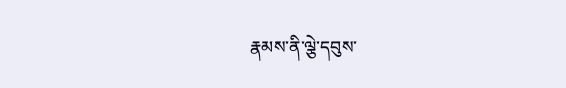རྣམས་ནི་ལྕེ་དབུས་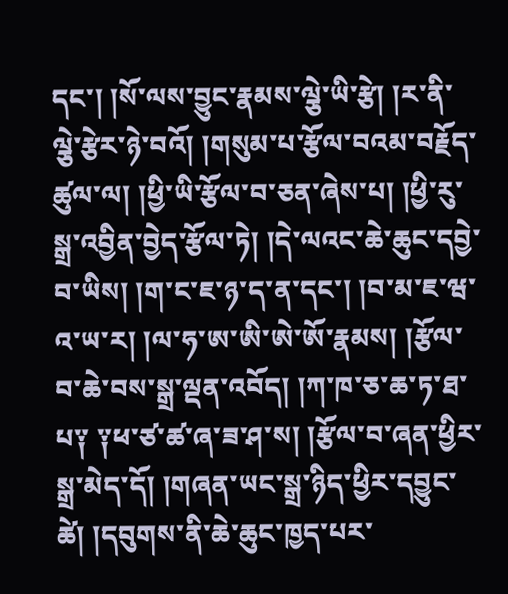དང་། །སོ་ལས་བྱུང་རྣམས་ལྕེ་ཡི་རྩེ། །ར་ནི་ལྕེ་རྩེར་ཉེ་བའོ། །གསུམ་པ་རྩོལ་བའམ་བརྗོད་ཚུལ་ལ། །ཕྱི་ཡི་རྩོལ་བ་ཅན་ཞེས་པ། །ཕྱི་རུ་སྒྲ་འབྱིན་བྱེད་རྩོལ་ཏེ། །དེ་ལའང་ཆེ་ཆུང་དབྱེ་བ་ཡིས། །ག་ང་ཇ་ཉ་ད་ན་དང་། །བ་མ་ཇ་ཝ་འ་ཡ་ར། །ལ་ཧ་ཨ་ཨི་ཨེ་ཨོ་རྣམས། །རྩོལ་བ་ཆེ་བས་སྒྲ་ལྡན་འབོད། །ཀ་ཁ་ཅ་ཆ་ཏ་ཐ་པ༑ ༑ཕ་ཙ་ཚ་ཞ་ཟ་ཤ་ས། །རྩོལ་བ་ཞན་ཕྱིར་སྒྲ་མེད་དོ། །གཞན་ཡང་སྒྲ་ཉིད་ཕྱིར་དབྱུང་ཚེ། །དབུགས་ནི་ཆེ་ཆུང་ཁྱད་པར་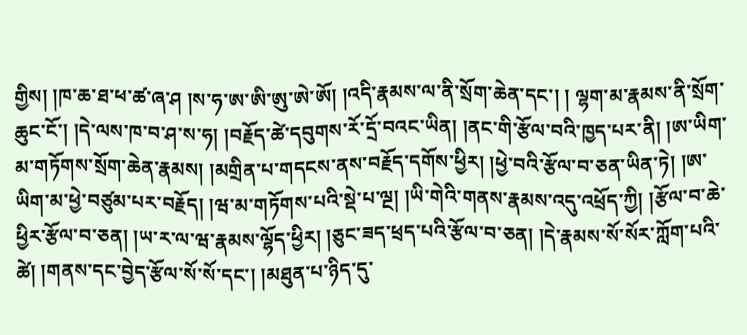གྱིས། །ཁ་ཆ་ཐ་ཕ་ཚ་ཞ་ཤ །ས་ཧ་ཨ་ཨི་ཨུ་ཨེ་ཨོ། །འདི་རྣམས་ལ་ནི་སྲོག་ཆེན་དང་། ། ལྷག་མ་རྣམས་ནི་སྲོག་ཆུང་ངོ་། །དེ་ལས་ཁ་བ་ཤ་ས་ཧ། །བརྗོད་ཚེ་དབུགས་རོ་དྲོ་བའང་ཡིན། །ནང་གི་རྩོལ་བའི་ཁྱད་པར་ནི། །ཨ་ཡིག་མ་གཏོགས་སྲོག་ཆེན་རྣམས། །མགྲིན་པ་གདངས་ནས་བརྗོད་དགོས་ཕྱིར། །ཕྱེ་བའི་རྩོལ་བ་ཅན་ཡིན་ཏེ། །ཨ་ཡིག་མ་ཕྱེ་བཙུམ་པར་བརྗོད། །ཝ་མ་གཏོགས་པའི་སྡེ་པ་ལྔ། །ཡི་གེའི་གནས་རྣམས་འདུ་འཕྲོད་ཀྱི། །རྩོལ་བ་ཆེ་ཕྱིར་རྩོལ་བ་ཅན། །ཡ་ར་ལ་ཝ་རྣམས་ལྷོད་ཕྱིར། །ཅུང་ཟད་ཕྲད་པའི་རྩོལ་བ་ཅན། །དེ་རྣམས་སོ་སོར་ཀློག་པའི་ཚེ། །གནས་དང་བྱེད་རྩོལ་སོ་སོ་དང་། །མཐུན་པ་ཉིད་དུ་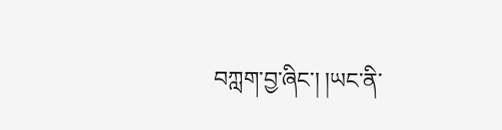བཀླག་བྱ་ཞིང་། །ཡང་ནི་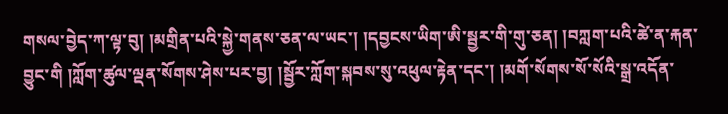གསལ་བྱེད་ཀ་ལྟ་བུ། །མགྲིན་པའི་སྐྱེ་གནས་ཅན་ལ་ཡང་། །དབྱངས་ཡིག་ཨི་སྦྱར་གི་གུ་ཅན། །བཀླག་པའི་ཚེ་ན་རྐན་བྱུང་གི །ཀློག་ཚུལ་ལྡན་སོགས་ཤེས་པར་བྱ། །སྦྱོར་ཀློག་སྐབས་སུ་འཕུལ་རྟེན་དང་། །མགོ་སོགས་སོ་སོའི་སྒྲ་འདོན་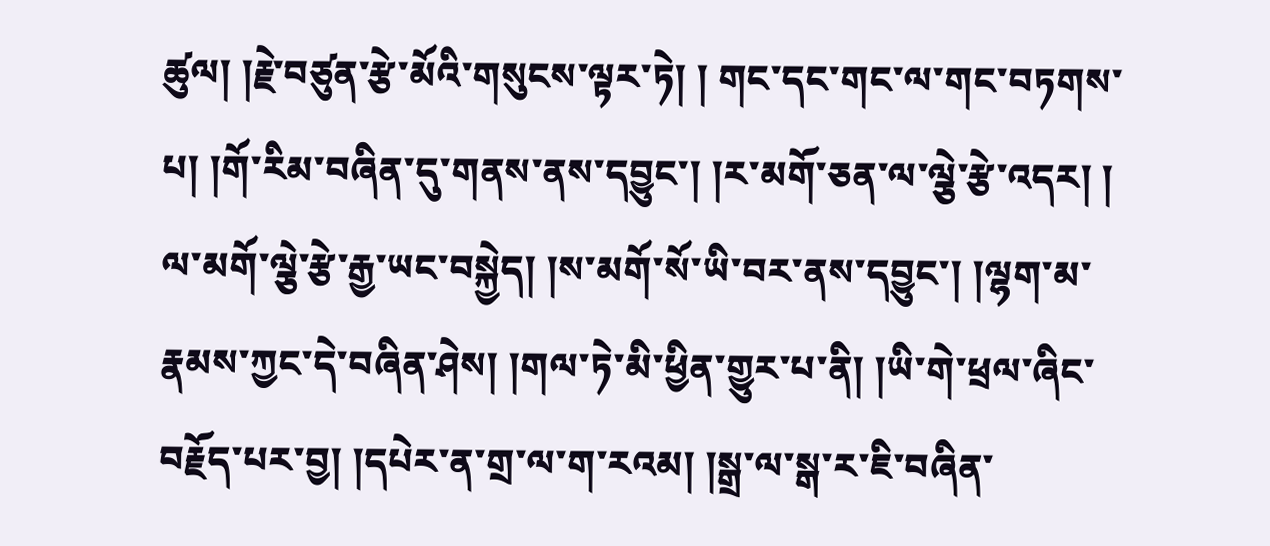ཚུལ། །རྗེ་བཙུན་རྩེ་མོའི་གསུངས་ལྟར་ཏེ། ། གང་དང་གང་ལ་གང་བཏགས་པ། །གོ་རིམ་བཞིན་དུ་གནས་ནས་དབྱུང་། །ར་མགོ་ཅན་ལ་ལྕེ་རྩེ་འདར། ། ལ་མགོ་ལྕེ་རྩེ་རྒྱ་ཡང་བསྐྱེད། །ས་མགོ་སོ་ཡི་བར་ནས་དབྱུང་། །ལྷག་མ་རྣམས་ཀྱང་དེ་བཞིན་ཤེས། །གལ་ཏེ་མི་ཕྱིན་གྱུར་པ་ནི། །ཡི་གེ་ཕྲལ་ཞིང་བརྗོད་པར་བྱ། །དཔེར་ན་གྲ་ལ་ག་རའམ། །སྒྲ་ལ་སྒ་ར་ཇི་བཞིན་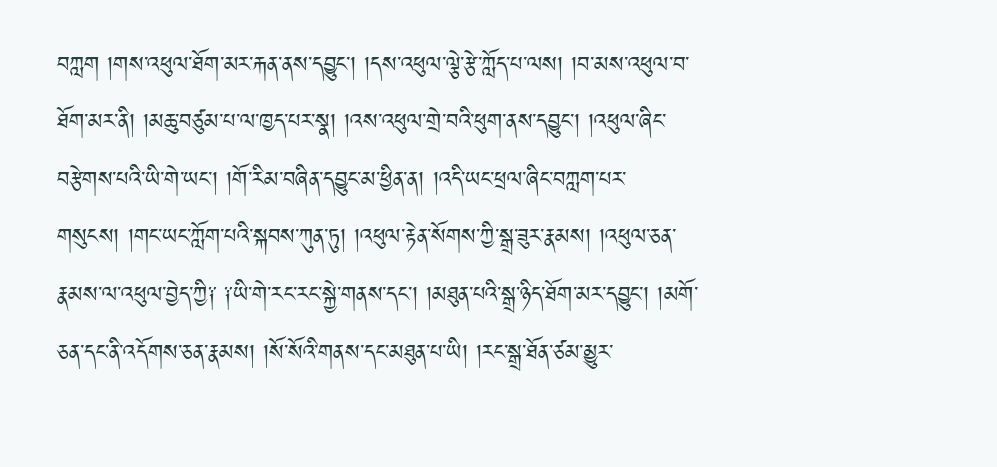བཀླག །གས་འཕུལ་ཐོག་མར་རྐན་ནས་དབྱུང་། །དས་འཕུལ་ལྕེ་རྩེ་ཀློད་པ་ལས། །བ་མས་འཕུལ་བ་ཐོག་མར་ནི། །མཆུ་བཙུམ་པ་ལ་ཁྱད་པར་སྣ། །འས་འཕུལ་གྲེ་བའི་ཕུག་ནས་དབྱུང་། །འཕུལ་ཞིང་བརྩེགས་པའི་ཡི་གེ་ཡང་། །གོ་རིམ་བཞིན་དབྱུང་མ་ཕྱིན་ན། །འདི་ཡང་ཕྲལ་ཞིང་བཀླག་པར་གསུངས། །གང་ཡང་ཀློག་པའི་སྐབས་ཀུན་ཏུ། །འཕུལ་རྟེན་སོགས་ཀྱི་སྒྲ་ཟུར་རྣམས། །འཕུལ་ཅན་རྣམས་ལ་འཕུལ་བྱེད་ཀྱི༑ ༑ཡི་གེ་རང་རང་སྐྱེ་གནས་དང་། །མཐུན་པའི་སྒྲ་ཉིད་ཐོག་མར་དབྱུང་། །མགོ་ཅན་དང་ནི་འདོགས་ཅན་རྣམས། །སོ་སོའི་གནས་དང་མཐུན་པ་ཡི། །རང་སྒྲ་ཐོན་ཙམ་མྱུར་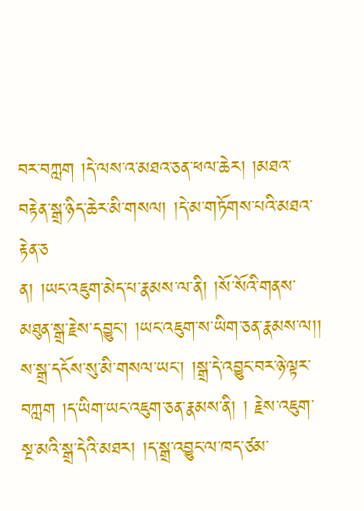བར་བཀླག །དེ་ལས་འ་མཐའ་ཅན་ཕལ་ཆེར། །མཐའ་བརྟེན་སྒྲ་ཉིད་ཆེར་མི་གསལ། །དེ་མ་གཏོགས་པའི་མཐའ་རྟེན་ཅ
ན། །ཡང་འཇུག་མེད་པ་རྣམས་ལ་ནི། །སོ་སོའི་གནས་མཐུན་སྒྲ་རྗེས་དབྱུང་། །ཡང་འཇུག་ས་ཡིག་ཅན་རྣམས་ལ།། ས་སྒྲ་དངོས་སུ་མི་གསལ་ཡང་། །སྒྲ་དེ་འབྱུང་བར་ཉེ་ལྟར་བཀླག །ད་ཡིག་ཡང་འཇུག་ཅན་རྣམས་ནི། ། རྗེས་འཇུག་སྔ་མའི་སྒྲ་དེའི་མཐར། །ད་སྒྲ་འབྱུང་ལ་ཁད་ཙམ་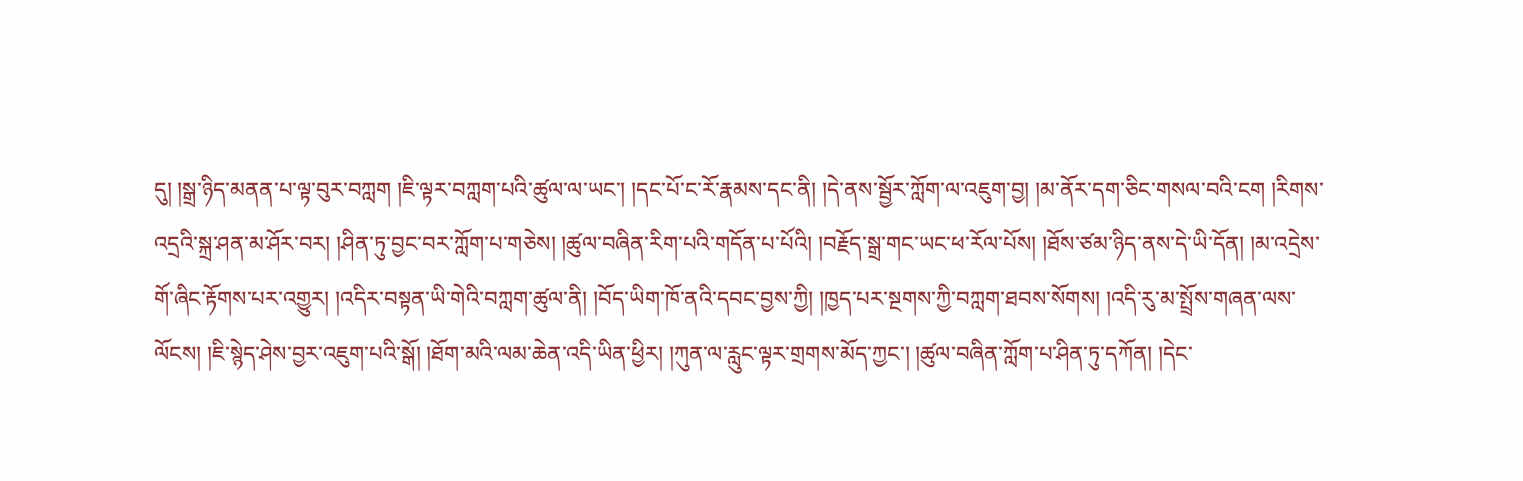དུ། །སྒྲ་ཉིད་མནན་པ་ལྟ་བུར་བཀླག །ཇི་ལྟར་བཀླག་པའི་ཚུལ་ལ་ཡང་། །དང་པོ་ང་རོ་རྣམས་དང་ནི། །དེ་ནས་སྦྱོར་ཀློག་ལ་འཇུག་བྱ། །མ་ནོར་དག་ཅིང་གསལ་བའི་ངག །རིགས་འདྲའི་སྐྲ་ཤན་མ་ཤོར་བར། །ཤིན་ཏུ་བྱང་བར་ཀློག་པ་གཅེས། །ཚུལ་བཞིན་རིག་པའི་གདོན་པ་པོའི། །བརྗོད་སྒྲ་གང་ཡང་ཕ་རོལ་པོས། །ཐོས་ཙམ་ཉིད་ནས་དེ་ཡི་དོན། །མ་འདྲེས་གོ་ཞིང་རྟོགས་པར་འགྱུར། །འདིར་བསྟན་ཡི་གེའི་བཀླག་ཚུལ་ནི། །བོད་ཡིག་ཁོ་ནའི་དབང་བྱས་ཀྱི། །ཁྱད་པར་སྔགས་ཀྱི་བཀླག་ཐབས་སོགས། །འདི་རུ་མ་སྤྲོས་གཞན་ལས་ལོངས། །ཇི་སྙེད་ཤེས་བྱར་འཇུག་པའི་སྒོ། །ཐོག་མའི་ལམ་ཆེན་འདི་ཡིན་ཕྱིར། །ཀུན་ལ་རླུང་ལྟར་གྲགས་མོད་ཀྱང་། །ཚུལ་བཞིན་ཀློག་པ་ཤིན་ཏུ་དཀོན། །དེང་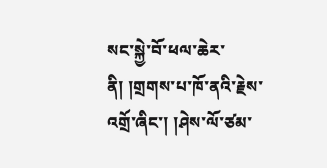སང་སྐྱེ་བོ་ཕལ་ཆེར་ནི། །གྲགས་པ་ཁོ་ནའི་རྗེས་འགྲོ་ཞིང་། །ཤེས་ལོ་ཙམ་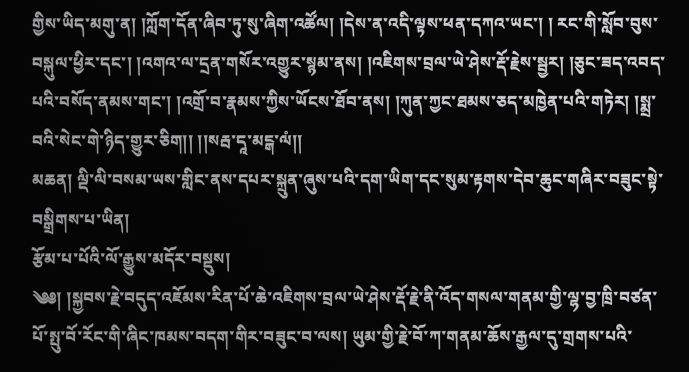གྱིས་ཡིད་མགུ་ན། །ཀློག་དོན་ཞིབ་ཏུ་སུ་ཞིག་འཚོལ། །དེས་ན་འདི་ལྟས་ཕན་དཀའ་ཡང་། ། རང་གི་སློབ་བུས་བསྐུལ་ཕྱིར་དང་། །འགའ་ལ་དྲན་གསོར་འགྱུར་སྙམ་ནས། །འཇིགས་བྲལ་ཡེ་ཤེས་རྡོ་རྗེས་སྦྱར། །ཅུང་ཟད་འབད་པའི་བསོད་ནམས་གང་། །འགྲོ་བ་རྣམས་ཀྱིས་ཡོངས་ཐོབ་ནས། །ཀུན་ཀྱང་ཐམས་ཅད་མཁྱེན་པའི་གཏེར། །སྨྲ་བའི་སེང་གེ་ཉིད་གྱུར་ཅིག།། །།སརྦ་དཱ་མངྒ་ལཾ།།
མཆན། ལྡི་ལི་བསམ་ཡས་གླིང་ནས་དཔར་སྐྲུན་ཞུས་པའི་དག་ཡིག་དང་སུམ་རྟགས་དེབ་ཆུང་གཞིར་བཟུང་སྟེ་བསྒྲིགས་པ་ཡིན།
རྩོམ་པ་པོའི་ལོ་རྒྱུས་མདོར་བསྡུས།
༄༅། །སྐྱབས་རྗེ་བདུད་འཇོམས་རིན་པོ་ཆེ་འཇིགས་བྲལ་ཡེ་ཤེས་རྡོ་རྗེ་ནི་འོད་གསལ་གནམ་གྱི་ལྷ་བྱ་ཁྲི་བཙན་པོ་སྤུ་བོ་རོང་གི་ཞིང་ཁམས་བདག་གིར་བཟུང་བ་ལས། ཡུམ་གྱི་རྗེ་བོ་ཀ་གནམ་ཆོས་རྒྱལ་དུ་གྲགས་པའི་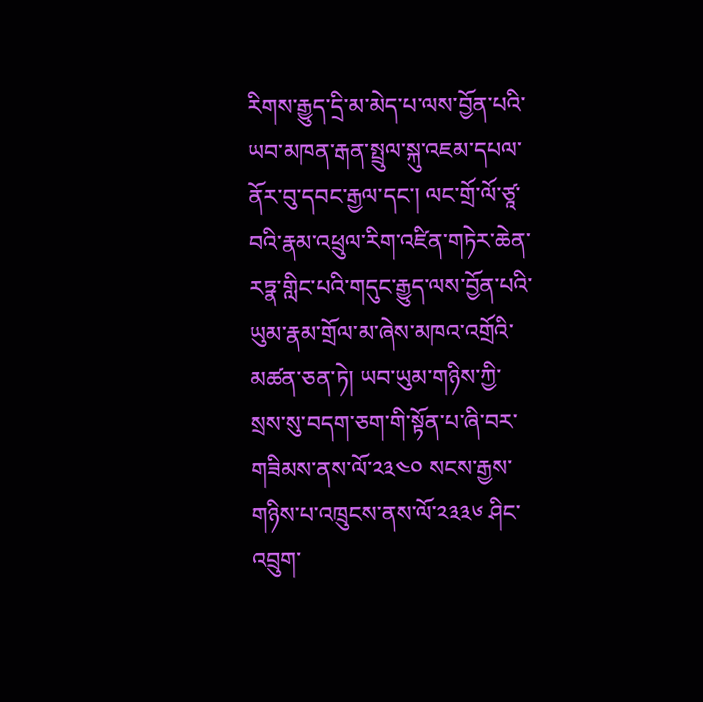རིགས་རྒྱུད་དྲི་མ་མེད་པ་ལས་བྱོན་པའི་ཡབ་མཁན་རྒན་སྤྲུལ་སྐུ་འཇམ་དཔལ་ནོར་བུ་དབང་རྒྱལ་དང་། ལང་གྲོ་ལོ་ཙཱ་བའི་རྣམ་འཕྲུལ་རིག་འཛིན་གཏེར་ཆེན་རཏྣ་གླིང་པའི་གདུང་རྒྱུད་ལས་བྱོན་པའི་ཡུམ་རྣམ་གྲོལ་མ་ཞེས་མཁའ་འགྲོའི་མཚན་ཅན་ཏེ། ཡབ་ཡུམ་གཉིས་ཀྱི་སྲས་སུ་བདག་ཅག་གི་སྟོན་པ་ཞི་བར་གཟིམས་ནས་ལོ་༢༣༤༠ སངས་རྒྱས་གཉིས་པ་འཁྲུངས་ནས་ལོ་༢༣༣༦ ཤིང་འབྲུག་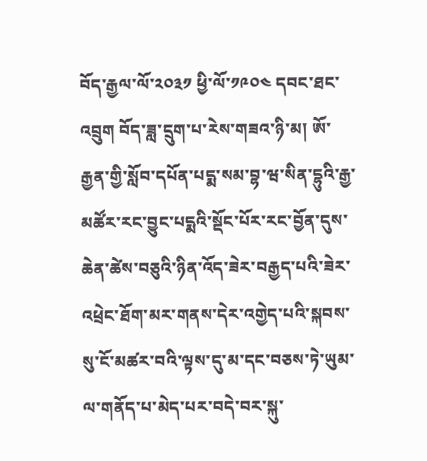བོད་རྒྱལ་ལོ་༢༠༣༡ ཕྱི་ལོ་༡༩༠༤ དབང་ཐང་འབྲུག བོད་ཟླ་དྲུག་པ་རེས་གཟའ་ཉི་མ། ཨོ་རྒྱན་གྱི་སློབ་དཔོན་པདྨ་སམ་བྷ་ཝ་སིན་དྷུའི་རྒྱ་མཚོར་རང་བྱུང་པདྨའི་སྡོང་པོར་རང་བྱོན་དུས་ཆེན་ཚེས་བཅུའི་ཉིན་འོད་ཟེར་བརྒྱད་པའི་ཟེར་འཕྲེང་ཐོག་མར་གནས་དེར་འགྱེད་པའི་སྐབས་སུ་ངོ་མཚར་བའི་ལྟས་དུ་མ་དང་བཅས་ཏེ་ཡུམ་ལ་གནོད་པ་མེད་པར་བདེ་བར་སྐུ་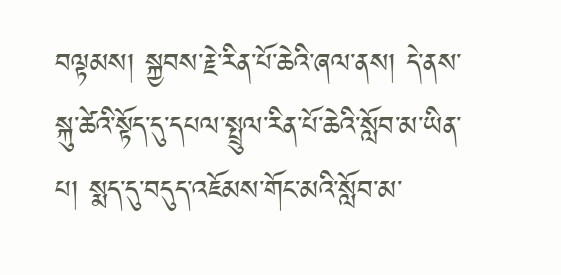བལྟམས། སྐྱབས་རྗེ་རིན་པོ་ཆེའི་ཞལ་ནས། དེ་ནས་སྐུ་ཚེའི་སྟོད་དུ་དཔལ་སྤྲུལ་རིན་པོ་ཆེའི་སློབ་མ་ཡིན་པ། སྨད་དུ་བདུད་འཇོམས་གོང་མའི་སློབ་མ་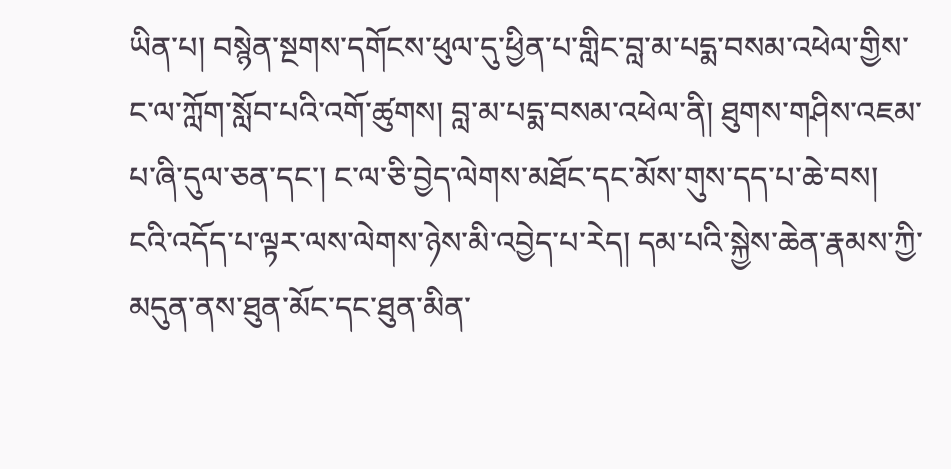ཡིན་པ། བསྙེན་སྔགས་དགོངས་ཕུལ་དུ་ཕྱིན་པ་གླིང་བླ་མ་པདྨ་བསམ་འཕེལ་གྱིས་ང་ལ་ཀློག་སློབ་པའི་འགོ་ཚུགས། བླ་མ་པདྨ་བསམ་འཕེལ་ནི། ཐུགས་གཤིས་འཇམ་པ་ཞི་དུལ་ཅན་དང་། ང་ལ་ཅི་བྱེད་ལེགས་མཐོང་དང་མོས་གུས་དད་པ་ཆེ་བས། ངའི་འདོད་པ་ལྟར་ལས་ལེགས་ཉེས་མི་འབྱེད་པ་རེད། དམ་པའི་སྐྱེས་ཆེན་རྣམས་ཀྱི་མདུན་ནས་ཐུན་མོང་དང་ཐུན་མིན་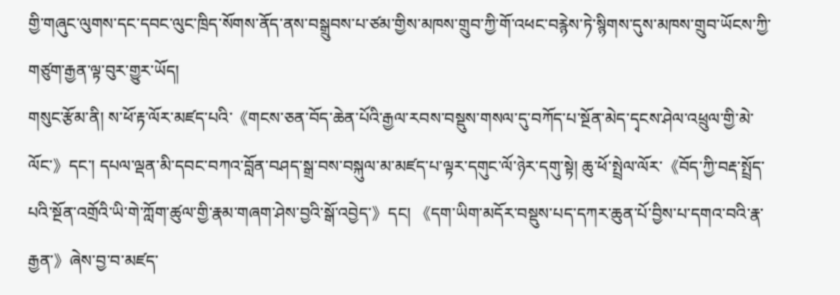གྱི་གཞུང་ལུགས་དང་དབང་ལུང་ཁྲིད་སོགས་ནོད་ནས་བསྒྲུབས་པ་ཙམ་གྱིས་མཁས་གྲུབ་ཀྱི་གོ་འཕང་བརྙེས་ཏེ་སྙིགས་དུས་མཁས་གྲུབ་ཡོངས་ཀྱི་གཙུག་རྒྱན་ལྟ་བུར་གྱུར་ཡོད།
གསུང་རྩོམ་ནི། ས་ཕོ་རྟ་ལོར་མཛད་པའི་《གངས་ཅན་བོད་ཆེན་པོའི་རྒྱལ་རབས་བསྡུས་གསལ་དུ་བཀོད་པ་སྔོན་མེད་དྭངས་ཤེལ་འཕྲུལ་གྱི་མེ་ལོང་》དང་། དཔལ་ལྡན་མི་དབང་བཀའ་བློན་བཤད་སྒྲ་བས་བསྐུལ་མ་མཛད་པ་ལྟར་དགུང་ལོ་ཉེར་དགུ་སྟེ། ཆུ་ཕོ་སྤྲེལ་ལོར་《བོད་ཀྱི་བརྡ་སྤྲོད་པའི་སྔོན་འགྲོའི་ཡི་གེ་ཀློག་ཚུལ་གྱི་རྣམ་གཞག་ཤེས་བྱའི་སྒོ་འབྱེད་》དང། 《དག་ཡིག་མདོར་བསྡུས་པད་དཀར་ཆུན་པོ་བྱིས་པ་དགའ་བའི་རྣ་རྒྱན་》ཞེས་བྱ་བ་མཛད་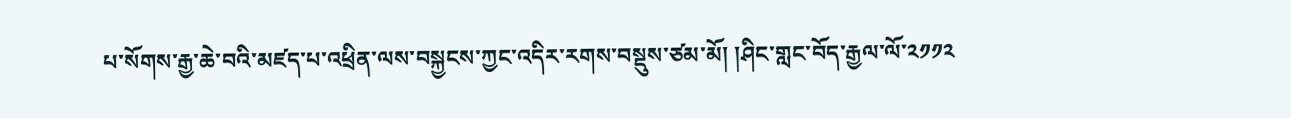པ་སོགས་རྒྱ་ཆེ་བའི་མཛད་པ་འཕྲིན་ལས་བསྐྱངས་ཀྱང་འདིར་རགས་བསྡུས་ཙམ་མོ། །ཤིང་གླང་བོད་རྒྱལ་ལོ་༢༡༡༢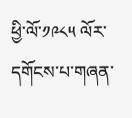ཕྱི་ལོ་༡༩༨༥ ལོར་དགོངས་པ་གཞན་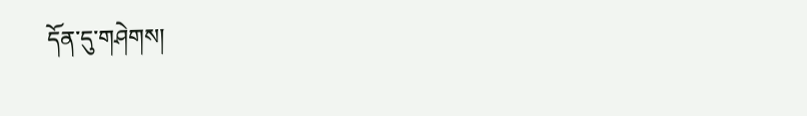དོན་དུ་གཤེགས།